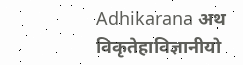Adhikarana अथ विकृतेहाविज्ञानीयो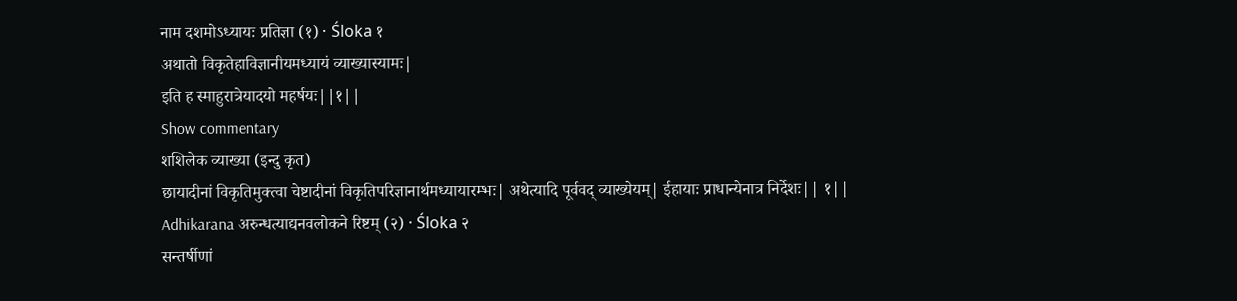नाम दशमोऽध्यायः प्रतिज्ञा (१) · Śloka १
अथातो विकृतेहाविज्ञानीयमध्यायं व्याख्यास्यामः|
इति ह स्माहुरात्रेयादयो महर्षयः||१||
Show commentary
शशिलेक व्याख्या (इन्दु कृत)
छायादीनां विकृतिमुक्त्वा चेष्टादीनां विकृतिपरिज्ञानार्थमध्यायारम्भः| अथेत्यादि पूर्ववद् व्याख्येयम्| ईहायाः प्राधान्येनात्र निर्देशः|| १||
Adhikarana अरुन्धत्याद्यनवलोकने रिष्टम् (२) · Śloka २
सन्तर्षीणां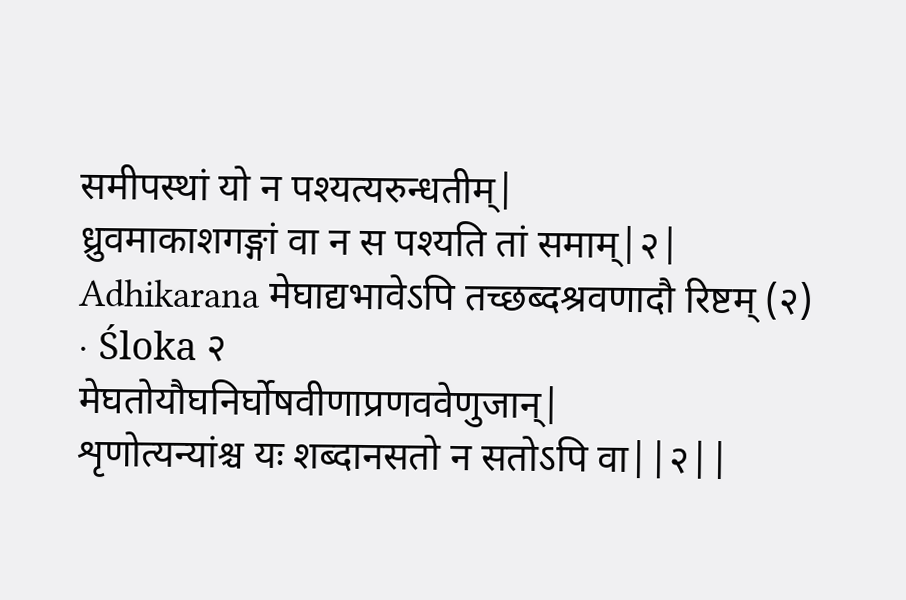समीपस्थां यो न पश्यत्यरुन्धतीम्|
ध्रुवमाकाशगङ्गां वा न स पश्यति तां समाम्|२|
Adhikarana मेघाद्यभावेऽपि तच्छब्दश्रवणादौ रिष्टम् (२) · Śloka २
मेघतोयौघनिर्घोषवीणाप्रणववेणुजान्|
शृणोत्यन्यांश्च यः शब्दानसतो न सतोऽपि वा||२||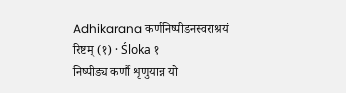Adhikarana कर्णनिष्पीडनस्वराश्रयं रिष्टम् (१) · Śloka १
निष्पीड्य कर्णौ शृणुयान्न यो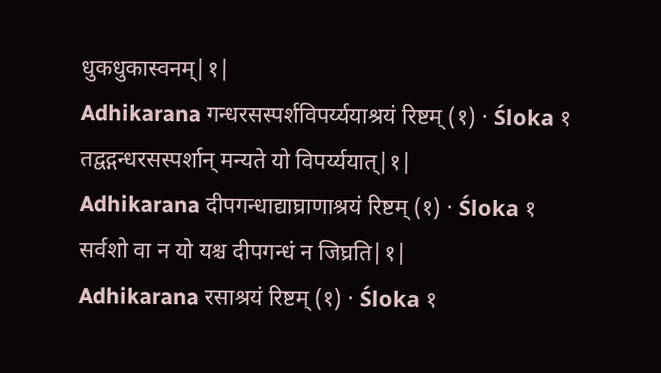धुकधुकास्वनम्|१|
Adhikarana गन्धरसस्पर्शविपर्य्ययाश्रयं रिष्टम् (१) · Śloka १
तद्वद्गन्धरसस्पर्शान् मन्यते यो विपर्य्ययात्|१|
Adhikarana दीपगन्धाद्याघ्राणाश्रयं रिष्टम् (१) · Śloka १
सर्वशो वा न यो यश्च दीपगन्धं न जिघ्रति|१|
Adhikarana रसाश्रयं रिष्टम् (१) · Śloka १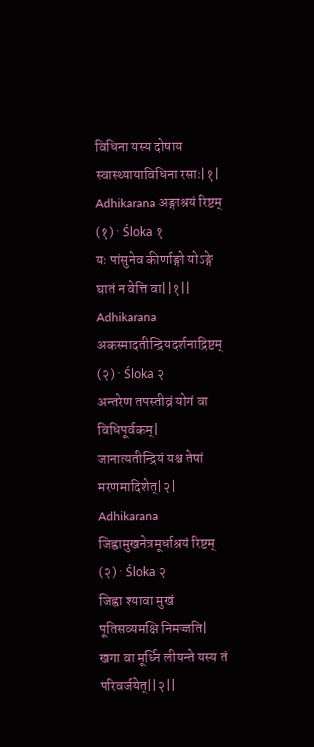विधिना यस्य दोषाय स्वास्थ्यायाविधिना रसाः|१|
Adhikarana अङ्गाश्रयं रिष्टम् (१) · Śloka १
यः पांसुनेव कीर्णाङ्गो योऽङ्गे घातं न वेत्ति वा||१||
Adhikarana अकस्मादतीन्द्रियदर्शनाद्रिष्टम् (२) · Śloka २
अन्तरेण तपस्तीव्रं योगं वा विधिपूर्वकम्|
जानात्यतीन्द्रियं यश्च तेषां मरणमादिशेत्|२|
Adhikarana जिह्वामुखनेत्रमूर्धाश्रयं रिष्टम् (२) · Śloka २
जिह्वा श्यावा मुखं पूतिसव्यमक्षि निमज्जति|
खगा वा मूर्ध्नि लीयन्ते यस्य तं परिवर्जयेत्||२||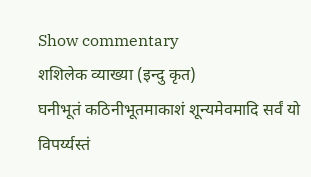Show commentary
शशिलेक व्याख्या (इन्दु कृत)
घनीभूतं कठिनीभूतमाकाशं शून्यमेवमादि सर्वं यो विपर्य्यस्तं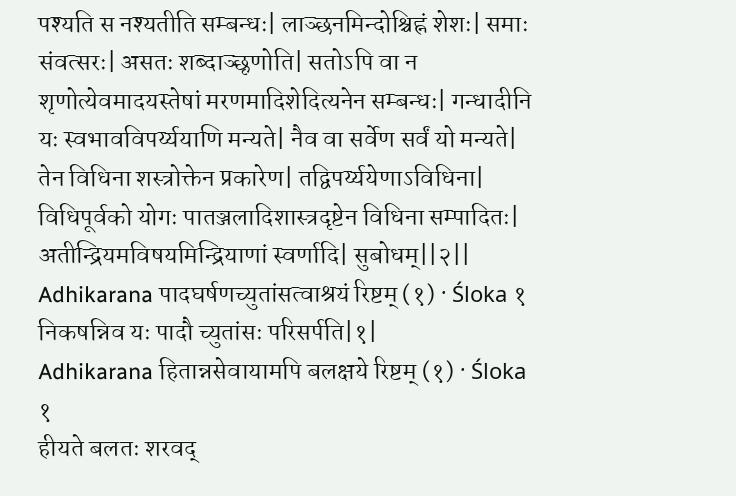पश्यति स नश्यतीति सम्बन्धः| लाञ्छनमिन्दोश्चिह्नं शेशः| समाः संवत्सरः| असतः शब्दाञ्छृणोति| सतोऽपि वा न शृणोत्येवमादयस्तेषां मरणमादिशेदित्यनेन सम्बन्धः| गन्धादीनि यः स्वभावविपर्य्ययाणि मन्यते| नैव वा सर्वेण सर्वं यो मन्यते| तेन विधिना शस्त्रोक्तेन प्रकारेण| तद्विपर्य्ययेणाऽविधिना| विधिपूर्वको योगः पातञ्जलादिशास्त्रदृष्टेन विधिना सम्पादितः| अतीन्द्रियमविषयमिन्द्रियाणां स्वर्णादि| सुबोधम्||२||
Adhikarana पादघर्षणच्युतांसत्वाश्रयं रिष्टम् (१) · Śloka १
निकषन्निव यः पादौ च्युतांसः परिसर्पति|१|
Adhikarana हितान्नसेवायामपि बलक्षये रिष्टम् (१) · Śloka १
हीयते बलतः शरवद्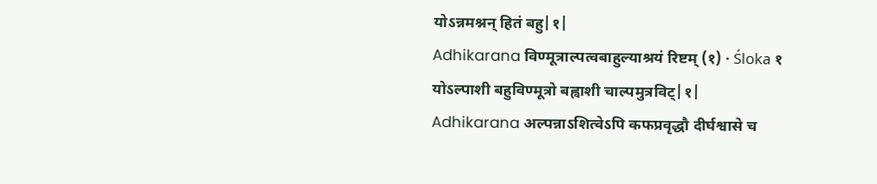योऽन्नमश्नन् हितं बहु|१|
Adhikarana विण्मूत्राल्पत्वबाहुल्याश्रयं रिष्टम् (१) · Śloka १
योऽल्पाशी बहुविण्मूत्रो बह्वाशी चाल्पमुत्रविट्|१|
Adhikarana अल्पन्नाऽशित्वेऽपि कफप्रवृद्धौ दीर्घश्वासे च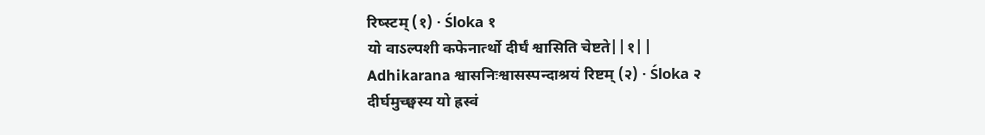रिष्स्टम् (१) · Śloka १
यो वाऽल्पशी कफेनार्त्थो दीर्घं श्वासिति चेष्टते||१||
Adhikarana श्वासनिःश्वासस्पन्दाश्रयं रिष्टम् (२) · Śloka २
दीर्घमुच्छ्वस्य यो ह्रस्वं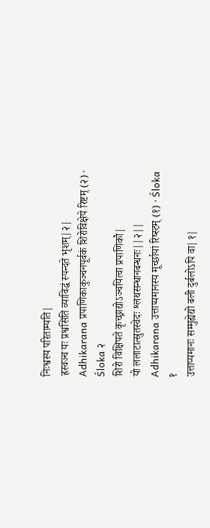निःश्वस्य परिताम्यति|
ह्रस्वञ्च यः प्रश्वसिति व्याविद्धं स्पन्दते भृशम्|२|
Adhikarana प्रपाणिकाकुञ्चनपूर्वकं शिरोविक्षेपे रिष्टम् (२) · Śloka २
शिरो विक्षिपते कृच्छ्राद्योऽञ्चयित्वा प्रपाणिकौ|
यो ललाटात्स्रुतस्वेदः श्लथसन्धानबन्धनः||२||
Adhikarana उत्ताप्यमानस्य मूर्च्छायां रिष्स्टम् (१) · Śloka १
उत्ताप्यमानः सम्मुह्येद्यो बली दुर्बलोऽपि वा|१|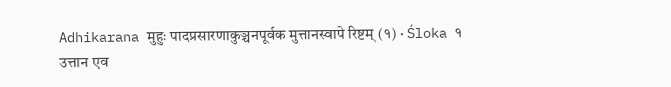Adhikarana मुहुः पादप्रसारणाकुञ्चनपूर्वक मुत्तानस्वापे रिष्टम् (१) · Śloka १
उत्तान एव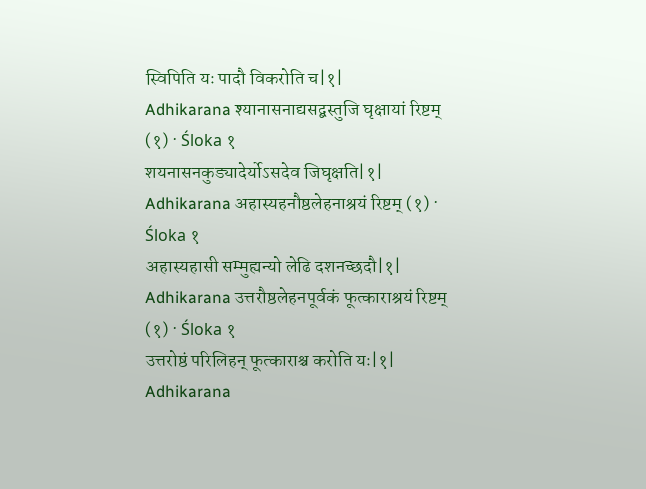स्विपिति यः पादौ विकरोति च|१|
Adhikarana श्यानासनाद्यसद्बस्तुजि घृक्षायां रिष्टम् (१) · Śloka १
शयनासनकुड्यादेर्योऽसदेव जिघृक्षति|१|
Adhikarana अहास्यहनौष्ठलेहनाश्रयं रिष्टम् (१) · Śloka १
अहास्यहासी सम्मुह्यन्यो लेढि दशनच्छदौ|१|
Adhikarana उत्तरौष्ठलेहनपूर्वकं फूत्काराश्रयं रिष्टम् (१) · Śloka १
उत्तरोष्ठं परिलिहन् फूत्काराश्च करोति यः|१|
Adhikarana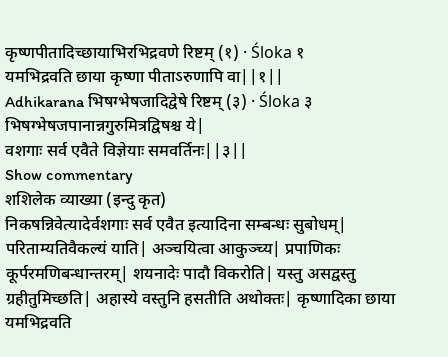कृष्णपीतादिच्छायाभिरभिद्रवणे रिष्टम् (१) · Śloka १
यमभिद्रवति छाया कृष्णा पीताऽरुणापि वा||१||
Adhikarana भिषग्भेषजादिद्वेषे रिष्टम् (३) · Śloka ३
भिषग्भेषजपानान्नगुरुमित्रद्विषश्च ये|
वशगाः सर्व एवैते विज्ञेयाः समवर्तिनः||३||
Show commentary
शशिलेक व्याख्या (इन्दु कृत)
निकषन्निवेत्यादेर्वशगाः सर्व एवैत इत्यादिना सम्बन्धः सुबोधम्| परिताम्यतिवैकल्यं याति| अञ्चयित्वा आकुञ्च्य| प्रपाणिकः कूर्परमणिबन्धान्तरम्| शयनादेः पादौ विकरोति| यस्तु असद्वस्तु ग्रहीतुमिच्छति| अहास्ये वस्तुनि हसतीति अथोक्तः| कृष्णादिका छाया यमभिद्रवति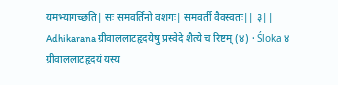यमभ्यागच्छति| सः समवर्तिनो वशगः| समवर्ती वैवस्वतः|| ३||
Adhikarana ग्रीवाललाटहृदयेषु प्रस्वेदे शैत्ये च रिष्टम् (४) · Śloka ४
ग्रीवाललाटहृदयं यस्य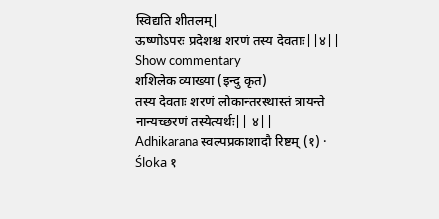स्विद्यति शीतलम्|
ऊष्णोऽपरः प्रदेशश्च शरणं तस्य देवताः||४||
Show commentary
शशिलेक व्याख्या (इन्दु कृत)
तस्य देवताः शरणं लोकान्तरस्थास्तं त्रायन्ते नान्यच्छरणं तस्येत्यर्थः|| ४||
Adhikarana स्वल्पप्रकाशादौ रिष्टम् (१) · Śloka १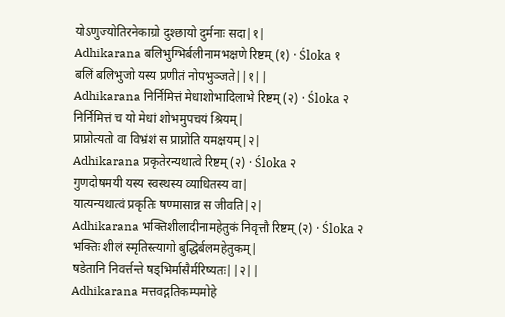योऽणुज्योतिरनेकाग्रो दुश्छायो दुर्मनाः सदा|१|
Adhikarana बलिभुग्भिर्बलीनामभक्षणे रिष्टम् (१) · Śloka १
बलिं बलिभुजो यस्य प्रणीतं नोपभुञ्जते||१||
Adhikarana निर्निमित्तं मेधाशोभादिलाभे रिष्टम् (२) · Śloka २
निर्निमित्तं च यो मेधां शोभमुपचयं श्रियम्|
प्राप्नोत्यतो वा विभ्रंशं स प्राप्नोति यमक्षयम्|२|
Adhikarana प्रकृतेरन्यथात्वे रिष्टम् (२) · Śloka २
गुणदोषमयी यस्य स्वस्थस्य व्याधितस्य वा|
यात्यन्यथात्वं प्रकृतिः षण्मासान्न स जीवति|२|
Adhikarana भक्तिशीलादीनामहेतुकं निवृत्तौ रिष्टम् (२) · Śloka २
भक्तिः शीलं स्मृतिस्त्यागो बुद्धिर्बलमहेतुकम्|
षडेतानि निवर्त्तन्ते षड्भिर्मासैर्मरिष्यतः||२||
Adhikarana मत्तवद्गतिकम्पमोहे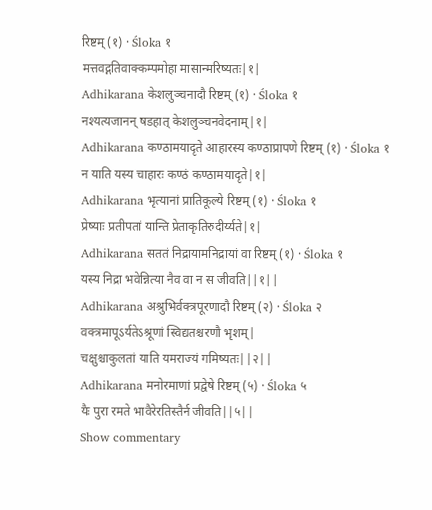रिष्टम् (१) · Śloka १
मत्तवद्गतिवाक्कम्पमोहा मासान्मरिष्यतः|१|
Adhikarana केशलुञ्चनादौ रिष्टम् (१) · Śloka १
नश्यत्यजानन् षडहात् केशलुञ्चनवेदनाम्|१|
Adhikarana कण्ठामयादृते आहारस्य कण्ठाप्रापणे रिष्टम् (१) · Śloka १
न याति यस्य चाहारः कण्ठं कण्ठामयादृते|१|
Adhikarana भृत्यानां प्रातिकूल्ये रिष्टम् (१) · Śloka १
प्रेष्याः प्रतीपतां यान्ति प्रेताकृतिरुदीर्य्यते|१|
Adhikarana सततं निद्रायामनिद्रायां वा रिष्टम् (१) · Śloka १
यस्य निद्रा भवेन्नित्या नैव वा न स जीवति||१||
Adhikarana अश्रुभिर्वक्त्रपूरणादौ रिष्टम् (२) · Śloka २
वक्त्रमापूऽर्यतेऽश्रूणां स्विद्यतश्चरणौ भृशम्|
चक्षुश्चाकुलतां याति यमराज्यं गमिष्यतः||२||
Adhikarana मनोरमाणां प्रद्वेषे रिष्टम् (५) · Śloka ५
यैः पुरा रमते भावैरेरतिस्तैर्न जीवति||५||
Show commentary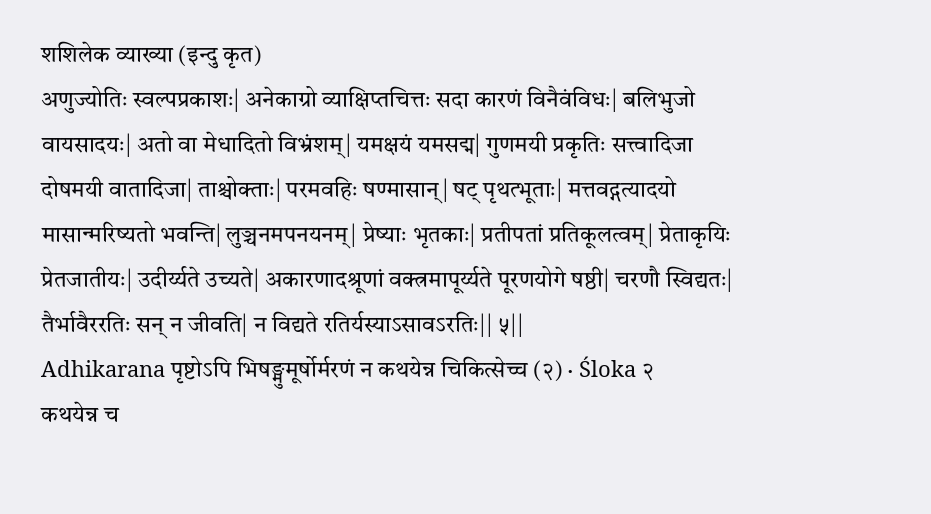शशिलेक व्याख्या (इन्दु कृत)
अणुज्योतिः स्वल्पप्रकाशः| अनेकाग्रो व्याक्षिप्तचित्तः सदा कारणं विनैवंविधः| बलिभुजो वायसादयः| अतो वा मेधादितो विभ्रंशम्| यमक्षयं यमसद्म| गुणमयी प्रकृतिः सत्त्वादिजा दोषमयी वातादिजा| ताश्चोक्ताः| परमवहिः षण्मासान्| षट् पृथत्भूताः| मत्तवद्गत्यादयो मासान्मरिष्यतो भवन्ति| लुञ्चनमपनयनम्| प्रेष्याः भृतकाः| प्रतीपतां प्रतिकूलत्वम्| प्रेताकृयिः प्रेतजातीयः| उदीर्य्यते उच्यते| अकारणादश्रूणां वक्त्रमापूर्य्यते पूरणयोगे षष्ठी| चरणौ स्विद्यतः| तैर्भावैररतिः सन् न जीवति| न विद्यते रतिर्यस्याऽसावऽरतिः|| ५||
Adhikarana पृष्टोऽपि भिषङ्मुमूर्षोर्मरणं न कथयेन्न चिकित्सेच्च (२) · Śloka २
कथयेन्न च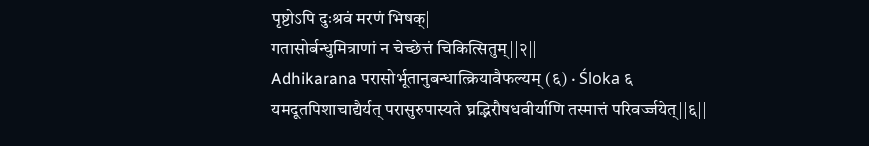पृष्टोऽपि दुःश्रवं मरणं भिषक्|
गतासोर्बन्धुमित्राणां न चेच्छेत्तं चिकित्सितुम्||२||
Adhikarana परासोर्भूतानुबन्धात्क्रियावैफल्यम् (६) · Śloka ६
यमदूतपिशाचाद्यैर्यत् परासुरुपास्यते घ्नद्भिरौषधवीर्याणि तस्मात्तं परिवर्ज्जयेत्||६||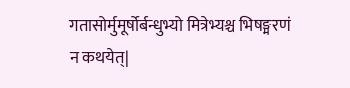गतासोर्मुमूर्षोर्बन्धुभ्यो मित्रेभ्यश्च भिषङ्मरणं न कथयेत्|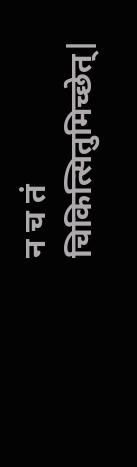न च तं चिकित्सितुमिच्छेत्|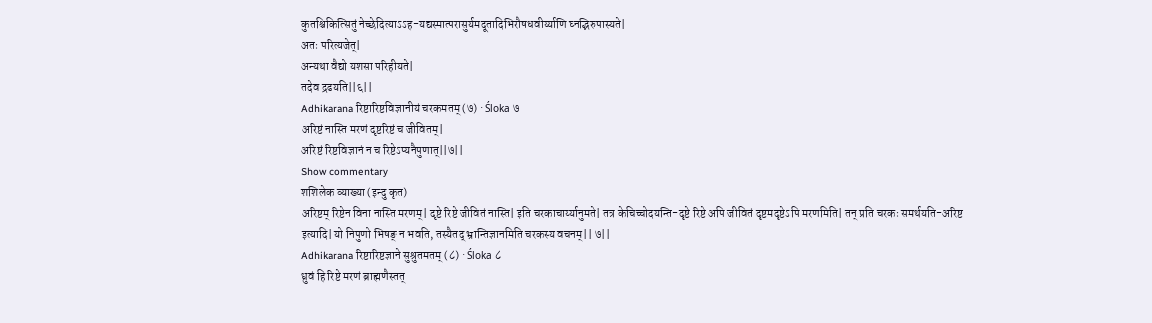कुतश्चिकित्सितुं नेच्छेदित्याऽऽह-यद्यस्मात्परासुर्यमदूतादिभिरौषधवीर्य्याणि घ्नद्भिरुपास्यते|
अतः परित्यजेत्|
अन्यथा वैद्यो यशसा परिहीयते|
तदेव द्रढयति||६||
Adhikarana रिष्टारिष्टविज्ञानीयं चरकमतम् (७) · Śloka ७
अरिष्टं नास्ति मरणं दृष्टरिष्टं च जीवितम्|
अरिष्टं रिष्टविज्ञानं न च रिष्टेऽप्यनैपुणात्||७||
Show commentary
शशिलेक व्याख्या (इन्दु कृत)
अरिष्टम् रिष्टेन विना नास्ति मरणम्| दृष्टे रिष्टे जीवितं नास्ति| इति चरकाचार्य्यानुमते| तत्र केचिच्चोदयन्ति-दृष्टे रिष्टे अपि जीवितं दृष्टमदृष्टेऽपि मरणमिति| तन् प्रति चरकः समर्थयति-अरिष्ट इत्यादि| यो निपुणो भिषङ् न भवति, तस्यैतद् भ्रान्तिज्ञानमिति चरकस्य वचनम्|| ७||
Adhikarana रिष्टारिष्टज्ञाने सुश्रुतमतम् (८) · Śloka ८
ध्रुवं हि रिष्टे मरणं ब्राह्मणैस्तत्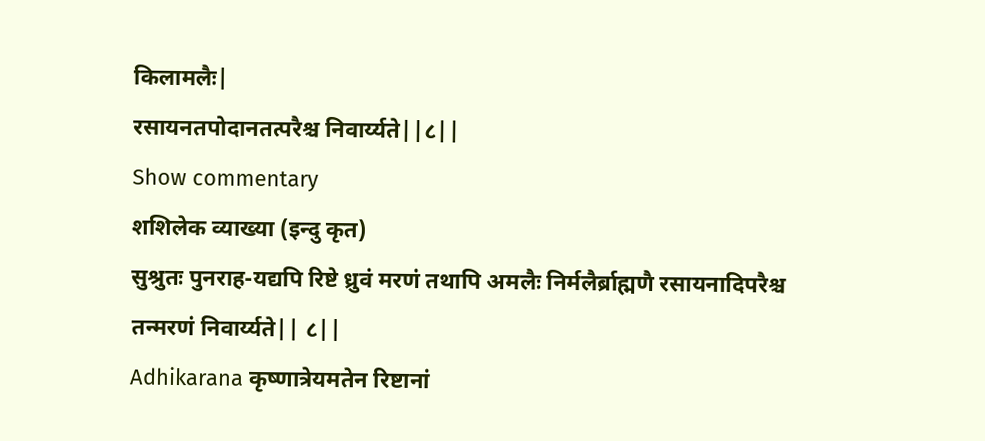किलामलैः|
रसायनतपोदानतत्परैश्च निवार्य्यते||८||
Show commentary
शशिलेक व्याख्या (इन्दु कृत)
सुश्रुतः पुनराह-यद्यपि रिष्टे ध्रुवं मरणं तथापि अमलैः निर्मलैर्ब्राह्मणै रसायनादिपरैश्च तन्मरणं निवार्य्यते|| ८||
Adhikarana कृष्णात्रेयमतेन रिष्टानां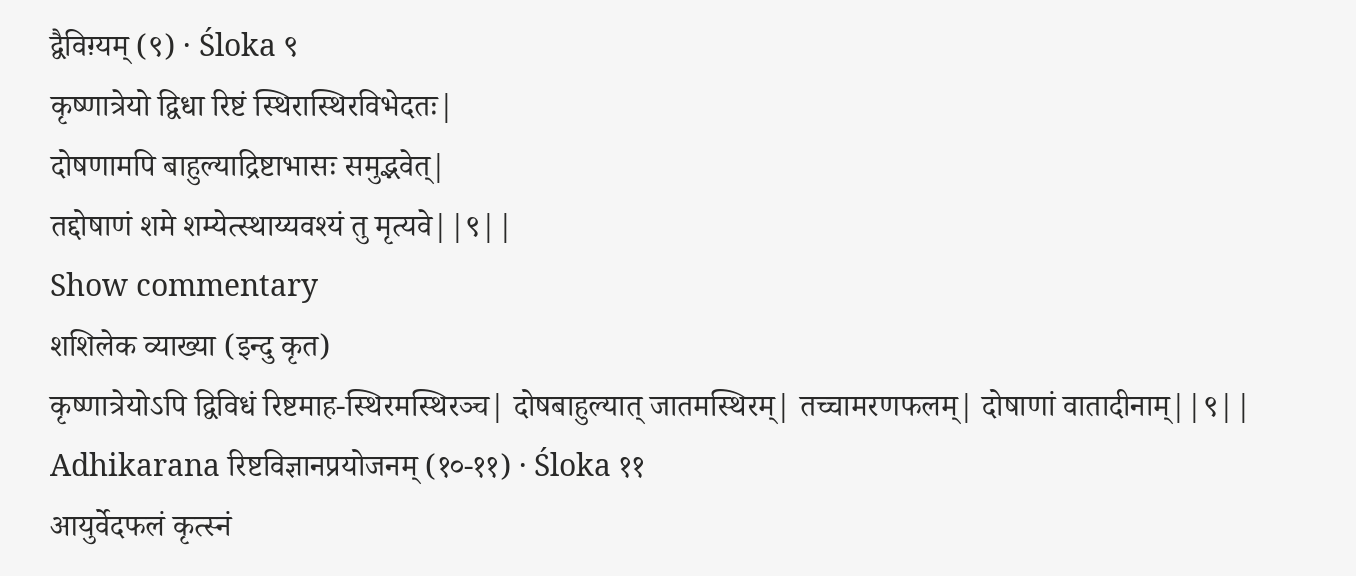द्वैविग़्यम् (९) · Śloka ९
कृष्णात्रेयो द्विधा रिष्टं स्थिरास्थिरविभेदतः|
दोषणामपि बाहुल्याद्रिष्टाभासः समुद्भवेत्|
तद्दोषाणं शमे शम्येत्स्थाय्यवश्यं तु मृत्यवे||९||
Show commentary
शशिलेक व्याख्या (इन्दु कृत)
कृष्णात्रेयोऽपि द्विविधं रिष्टमाह-स्थिरमस्थिरञ्च| दोषबाहुल्यात् जातमस्थिरम्| तच्चामरणफलम्| दोषाणां वातादीनाम्||९||
Adhikarana रिष्टविज्ञानप्रयोजनम् (१०-११) · Śloka ११
आयुर्वेदफलं कृत्स्नं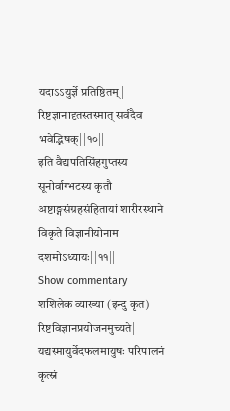यदाऽऽयुर्ज्ञे प्रतिष्ठितम्|
रिष्टज्ञानादृतस्तस्मात् सर्वदैव भवेद्भिषक्||१०||
इति वैद्यपतिसिंहगुप्तस्य सूनोर्वाग्भटस्य कृतौ अष्टाङ्गसंग्रहसंहितायां शारीरस्थाने विकृते विज्ञानीयोनाम दशमोऽध्यायः||११||
Show commentary
शशिलेक व्याख्या (इन्दु कृत)
रिष्टविज्ञानप्रयोजनमुच्यते| यद्यस्मायुर्वेदफलमायुषः परिपालनं कृत्स्नं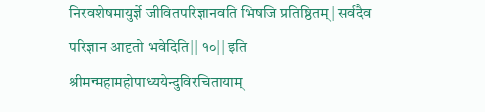निरवशेषमायुर्ज्ञे जीवितपरिज्ञानवति भिषजि प्रतिष्ठितम्| सर्वदैव परिज्ञान आदृतो भवेदिति|| १०|| इति श्रीमन्महामहोपाध्ययेन्दुविरचितायाम्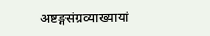अष्टङ्गसंग्रव्याख्यायां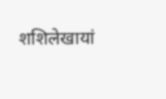शशिलेखायां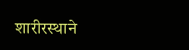शारीरस्थाने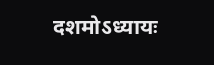दशमोऽध्यायः